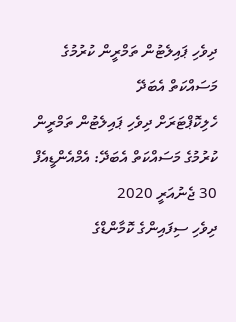ދިވެހި ޕައިލެޓުން ތަމްރީން ކުރުމުގެ މަސައްކަތް އެބަދޭ
ހެލިކޮޕްޓަރަށް ދިވެހި ޕައިލެޓުން ތަމްރީން ކުރުމުގެ މަސައްކަތް އެބަދޭ: އެމްއެންޑީއެފް
30 ޖެނުއަރީ 2020
ދިވެހި ސިފައިންގެ ކޮމާންޑްގެ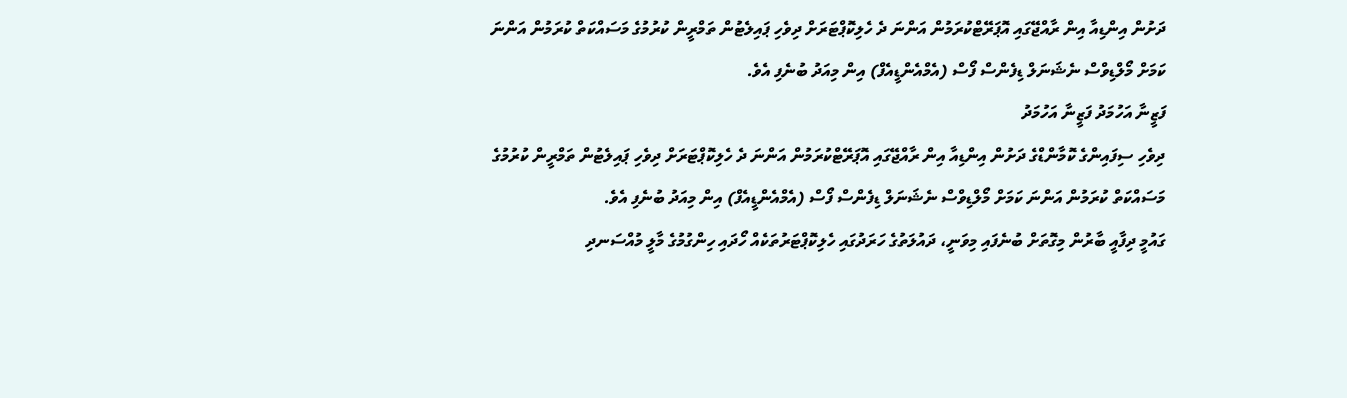ދަށުން އިންޑިއާ އިން ރާއްޖޭގައި އޮޕަރޭޓްކުރަމުން އަންނަ ދެ ހެލިކޮޕްޓަރަށް ދިވެހި ޕައިލެޓުން ތަމްރީން ކުރުމުގެ މަސައްކަތް ކުރަމުން އަންނަ ކަމަށް މޯލްޑިވްސް ނެޝަނަލް ޑިފެންސް ފޯސް (އެމްއެންޑީއެފް) އިން މިއަދު ބުނެފި އެވެ.
ފަޒީނާ އަހުމަދު ފަޒީނާ އަހުމަދު
ދިވެހި ސިފައިންގެ ކޮމާންޑްގެ ދަށުން އިންޑިއާ އިން ރާއްޖޭގައި އޮޕަރޭޓްކުރަމުން އަންނަ ދެ ހެލިކޮޕްޓަރަށް ދިވެހި ޕައިލެޓުން ތަމްރީން ކުރުމުގެ މަސައްކަތް ކުރަމުން އަންނަ ކަމަށް މޯލްޑިވްސް ނެޝަނަލް ޑިފެންސް ފޯސް (އެމްއެންޑީއެފް) އިން މިއަދު ބުނެފި އެވެ.
ގައުމީ ދިފާއީ ބާރުން މިގޮތަށް ބުނެފައި މިވަނީ، ދައުލަތުގެ ހަރަދުގައި ހެލިކޮޕްޓަރުތަކެއް ހޯދައި ހިންގުމުގެ މާލީ މުއްސަނދި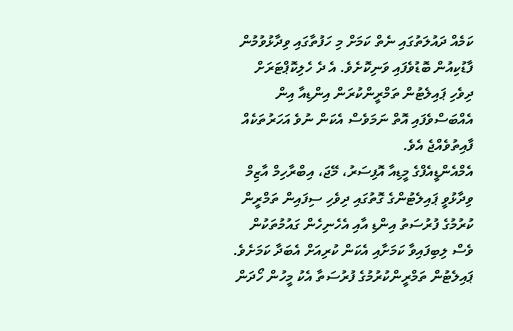ކަމެއް ދައުލަތުގައި ނެތް ކަމަށް މި ހަފުތާގައި ވިދާޅުވުމުން ފާޑުކިއުން ބޮޑުވެފައި ވަނިކޮށެވެ. އެ ދެ ހެލިކޮޕްޓަރަށް ދިވެހި ޕައިލެޓުން ތަމްރީންކުރަން އިންޑިއާ އިން އެއްބަސްވެފައި އޮތް ނަމަވެސް އެކަން ނުވެ އަހަރުތަކެއް ފާއިތުވެއްޖެ އެވެ.
އެމްއެންޑީއެފްގެ މީޑިއާ އޮފިސަރު، މޭޖަ، އިބްރާހިމް އާޒިމް ވިދާޅުވީ ޕައިލެޓުންގެ ގޮތުގައި ދިވެހި ސިފައިން ތަމްރީން ކުރުމުގެ ފުރުސަތު އިންޑި އާއި އެހެނިހެން ގައުމުތަކުން ވެސް ލިބިފައިވާ ކަމަށާއި އެކަން ކުރިއަށް އެބަދާ ކަމަށެވެ. ޕައިލެޓުން ތަމްރީންކުރުމުގެ ފުރުސަތާ އެކު މީހުން ހޯދަން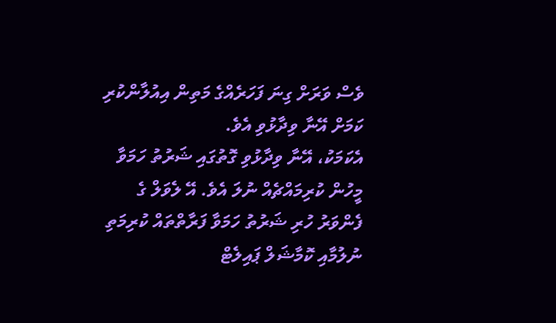ވެސް ވަރަށް ގިނަ ފަހަރެއްގެ މަތިން އިއުލާންކުރި ކަމަށް އޭނާ ވިދާޅުވި އެވެ.
އެކަމަކު، އޭނާ ވިދާޅުވި ގޮތުގައި ޝަރުތު ހަމަވާ މީހުން ކުރިމައްޗެއް ނުލަ އެވެ. އޭ ލެވަލް ގެ ފެންވަރު ހުރި ޝަރުތު ހަމަވާ ފަރާތްތައް ކުރިމަތި ނުލުމާއި ކޮމާޝަލް ޕައިލެޓް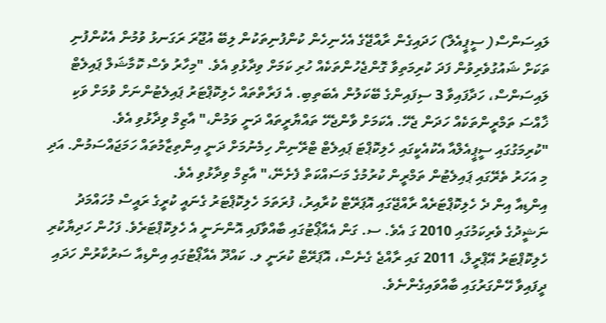ލައިސަންސް( ސީޕީއެލް) ހަދައިގެން ރާއްޖޭގެ އެހެނިހެން ކުންފުނިތަކުން ލިބޭ އުޖޫރަ ރަގަނޅު ވުމުން އެކުންފުނި ތަކަށް ޝައުގުވެރިވުން ފަދަ ކުރިމަތިވާ ގޮންޖެހުންތަކެއް ހުރި ކަމަށް ވިދާޅުވި އެވެ. "މިހާރު ވެސް ކޮމާޝަލް ޕައިލެޓް ލައިސަންސް، ހަދާފައިވާ 3 ސިފައިންގެ ބޭކަލުން އެބަތިބި. އެ ފަރާތްތައް ހެލިކޮޕްޓަރު ޕައިލެޓުންނަށް ވުމަށް ވަކި ޚާއްސަ ތަމްރީންތަކެއް ހަދަން ޖެހޭ. އެކަމަށް ވާންޖެހޭ ތައްޔާރީތައް ދަނީ ވަމުން،" އާޒިމް ވިދާޅުވި އެވެ.
"ކުރިމަގުގައި ސީޕީއެލްއާ އެކުއެކީގައި ހެލިކޮޕްޓަ ޕައިލެޓް ޓްރޭނިން ހިމެނުމަށް ދަނީ އިންތިޒާމުތައް ހަމަޖައްސަމުން. އަދި މި އަހަރު ތެރޭގައި ޕައިލެޓުން ތަމްރީން ކުރުމުގެ މަސައްކަތް ފެށެނޭ،" އާޒިމް ވިދާޅުވި އެވެ.
އިންޑިއާ އިން ދެ ހެލިކޮޕްޓަރެއް ރާއްޖޭގައި އޮޕަރޭޓް ކުރާއިރު، ފުރަތަމަ ހެލިކޮޕްޓަރު ގެނައީ ކުރީގެ ރައީސް މުހައްމަދު ނަޝީދުގެ ވެރިކަމުގައި 2010 ގަ އެވެ. ސ. ގަން އެއާޕޯޓުގައި ބާއްވާފައި އޮންނަނީ އެ ހެލިކޮޕްޓަރެވެ. ފަހުން ހަދިޔާކުރި ހެލިކޮޕްޓަރު އޭޕްރީލް، 2011 ގައި ރާއްޖެ ގެނެސް، އޮޕަރޭޓް ކުރަނީ ލ. ކައްދޫ އެއާޕޯޓުގައި އިންޑިއާ ސަރުކާރުން ހަދައި ދީފައިވާ ހޭންގަރުގައި ބާއްވައިގެންނެވެ.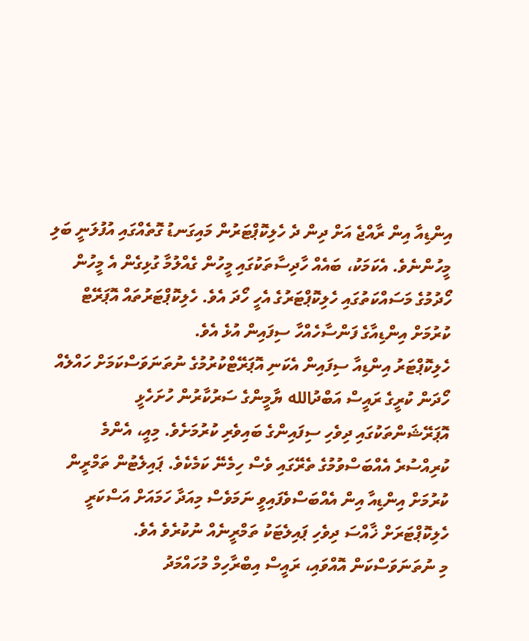އިންޑިއާ އިން ރާއްޖެ އަށް ދިން ދެ ހެލިކޮޕްޓަރުން މައިގަނޑު ގޮތެއްގައި އުފުލަނީ ބަލި މީހުންނެވެ. އެކަމަކު، ބައެއް ހާދިސާތަކުގައި މީހުން ގެއްލުމާ ގުޅިގެން އެ މީހުން ހޯދުމުގެ މަސައްކަތުގައި ހެލިކޮޕްޓަރުގެ އެހީ ހޯދަ އެވެ. ހެލިކޮޕްޓަރުތައް އޮޕަރޭޓް ކުރުމަށް އިންޑިއާގެ ފަންސާހެއްހާ ސިފައިން އުޅެ އެވެ.
ހެލިކޮޕްޓަރު އިންޑިއާ ސިފައިން އެކަނި އޮޕަރޭޓްކުރުމުގެ ނުތަނަވަސްކަމަށް ހައްލެއް ހޯދަން ކުރީގެ ރައީސް އަބްދުالله ޔާމީންގެ ސަރުކާރުން ހުށަހެޅީ އޮޕަރޭޝަންތަކުގައި ދިވެހި ސިފައިންގެ ބައިވެރި ކުރުމަށެވެ. މިއީ، އެންމެ ކުރިއްސުރެ އެއްބަސްވުމުގެ ތެރޭގައި ވެސް ހިމެނޭ ކަމެކެވެ. ޕައިލެޓުން ތަމްރީން ކުރުމަށް އިންޑިއާ އިން އެއްބަސްވެފައިވީ ނަމަވެސް މިއަދާ ހަމައަށް އަސްކަރީ ހެލިކޮޕްޓަރަށް ޚާއްސަ ދިވެހި ޕައިލެޓަކު ތަމްރީނެއް ނުކުރެވެ އެވެ.
މި ނުތަނަވަސްކަން އޮއްވައި، ރައީސް އިބްރާހިމް މުހައްމަދު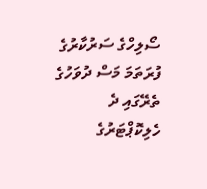ސޯލިހްގެ ސަރުކާރުގެ ފުރަތަމަ މަސް ދުވަހުގެ ތެރޭގައި ދެ ހެލިކޮޕްޓަރުގެ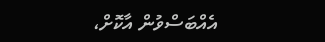އެއްބަސްވުން އާކޮށް،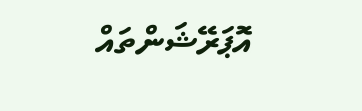އޮޕަރޭޝަންތައް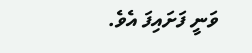ވަނީ ފަށައިފަ އެވެ.